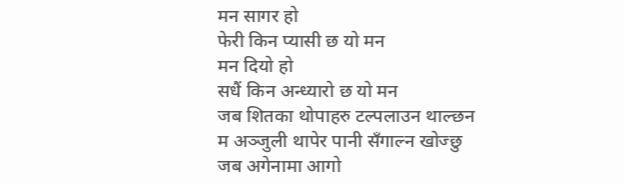मन सागर हो
फेरी किन प्यासी छ यो मन
मन दियो हो
सधैं किन अन्ध्यारो छ यो मन
जब शितका थोपाहरु टल्पलाउन थाल्छन
म अञ्जुली थापेर पानी सँगाल्न खोज्छु
जब अगेनामा आगो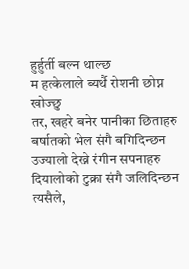हुर्हुर्ती बल्न थाल्छ
म हत्केलाले ब्यर्थै रोशनी छोप्न खोज्छु
तर, खहरे बनेर पानीका छिताहरु
बर्षातको भेल संगै बगिदिन्छन
उज्यालो देख्ने रंगीन सपनाहरु
दियालोको टुक्रा संगै जलिदिन्छन
त्यसैले,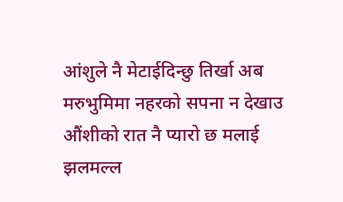आंशुले नै मेटाईदिन्छु तिर्खा अब
मरुभुमिमा नहरको सपना न देखाउ
औंशीको रात नै प्यारो छ मलाई
झलमल्ल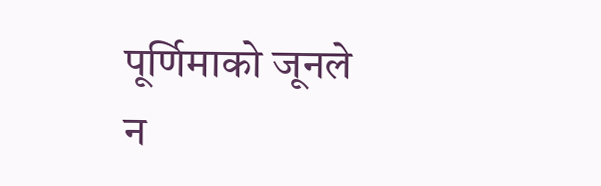पूर्णिमाको जूनले न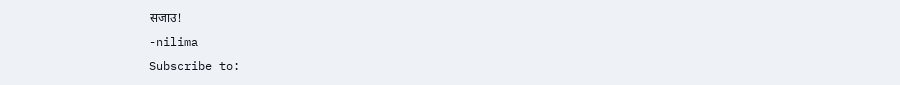सजाउ!
-nilima
Subscribe to: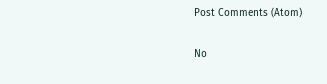Post Comments (Atom)

No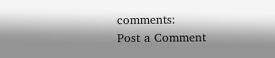comments:
Post a Comment